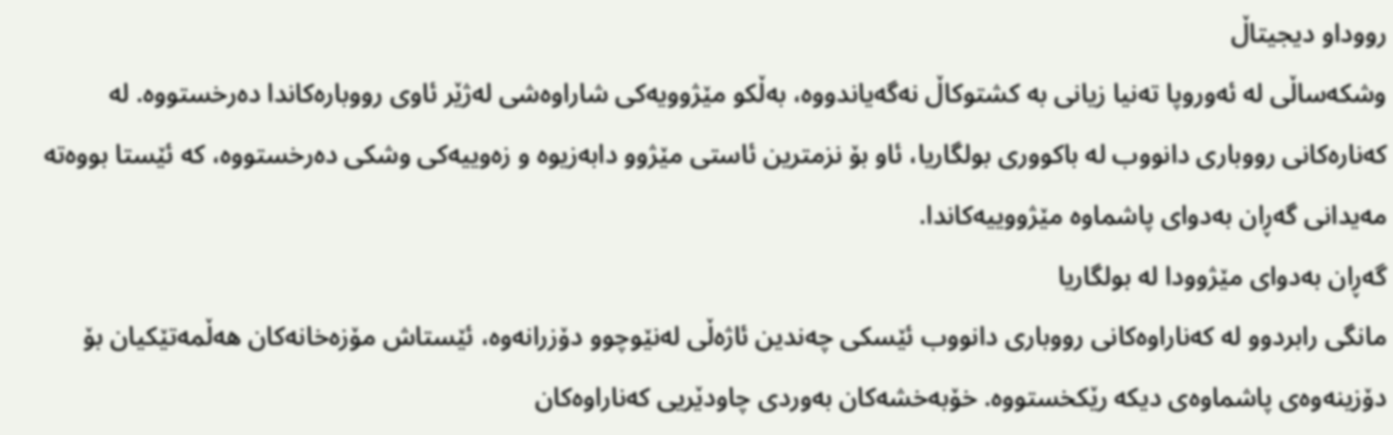رووداو دیجیتاڵ
وشکەساڵی لە ئەوروپا تەنیا زیانی بە کشتوکاڵ نەگەیاندووە، بەڵکو مێژوویەکی شاراوەشی لەژێر ئاوی رووبارەکاندا دەرخستووە. لە کەنارەکانی رووباری دانووب لە باکووری بولگاریا، ئاو بۆ نزمترین ئاستی مێژوو دابەزیوە و زەوییەکی وشکی دەرخستووە، کە ئێستا بووەتە مەیدانی گەڕان بەدوای پاشماوە مێژووییەکاندا.
گەڕان بەدوای مێژوودا لە بولگاریا
مانگی رابردوو لە کەناراوەکانی رووباری دانووب ئێسکی چەندین ئاژەڵی لەنێوچوو دۆزرانەوە، ئێستاش مۆزەخانەکان هەڵمەتێکیان بۆ دۆزینەوەی پاشماوەی دیکە رێکخستووە. خۆبەخشەکان بەوردی چاودێریی کەناراوەکان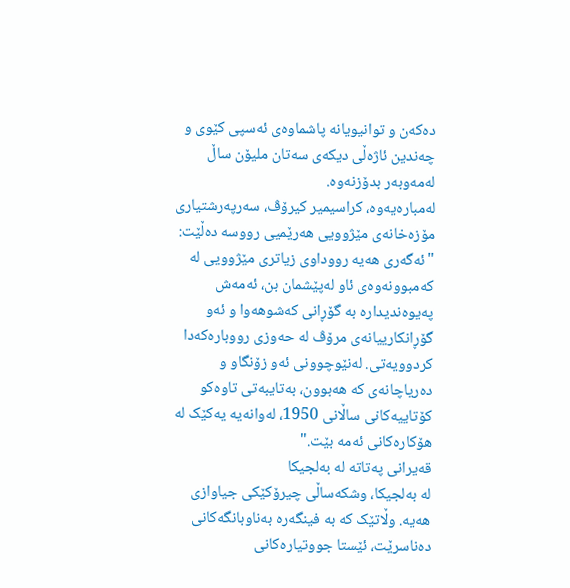دەکەن و توانیویانە پاشماوەی ئەسپی کێوی و چەندین ئاژەڵی دیکەی سەتان ملیۆن ساڵ لەمەوبەر بدۆزنەوە.
لەمبارەیەوە، کراسیمیر کیرۆڤ، سەرپەرشتیاری مۆزەخانەی مێژوویی هەرێمیی رووسە دەڵێت: "ئەگەری هەیە رووداوی زیاتری مێژوویی لە کەمبوونەوەی ئاو لەپێشمان بن، ئەمەش پەیوەندیدارە بە گۆڕانی کەشوهەوا و ئەو گۆڕانکارییانەی مرۆڤ لە حەوزی رووبارەکەدا کردوویەتی. لەنێوچوونی ئەو زۆنگاو و دەریاچانەی کە هەبوون، بەتایبەتی تاوەکو کۆتاییەکانی ساڵانی 1950، لەوانەیە یەکێک لە هۆکارەکانی ئەمە بێت."
قەیرانی پەتاتە لە بەلجیکا
لە بەلجیکا، وشکەساڵی چیرۆکێکی جیاوازی هەیە. وڵاتێک کە بە فینگەرە بەناوبانگەکانی دەناسرێت، ئێستا جووتیارەکانی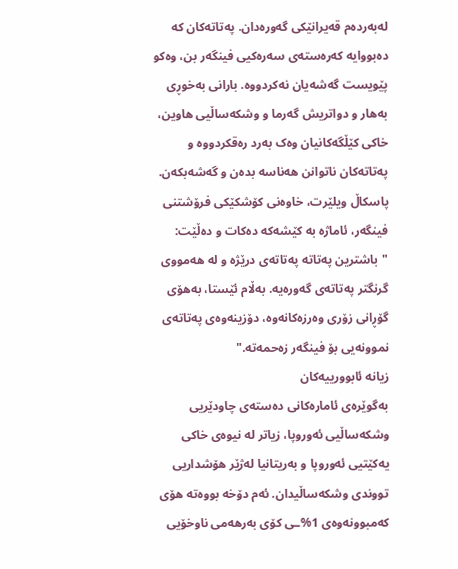لەبەردەم قەیرانێکی گەورەدان. پەتاتەکان کە دەبووایە کەرەستەی سەرەکیی فینگەر بن، وەکو پێویست گەشەیان نەکردووە. بارانی بەخوڕی بەهار و دواتریش گەرما و وشکەساڵیی هاوین، خاکی کێڵگەکانیان وەک بەرد رەقکردووە و پەتاتەکان ناتوانن هەناسە بدەن و گەشەبکەن.
پاسکاڵ ویلێرت، خاوەنی کۆشکێکی فرۆشتنی فینگەر، ئاماژە بە کێشەکە دەکات و دەڵێت: "باشترین پەتاتە پەتاتەی درێژە و لە هەمووی گرنگتر پەتاتەی گەورەیە. بەڵام ئێستا، بەهۆی گۆڕانی زۆری وەرزەکانەوە، دۆزینەوەی پەتاتەی نموونەیی بۆ فینگەر زەحمەتە."
زیانە ئابوورییەکان
بەگوێرەی ئامارەکانی دەستەی چاودێریی وشکەساڵیی ئەوروپا، زیاتر لە نیوەی خاکی یەکێتیی ئەوروپا و بەریتانیا لەژێر هۆشداریی تووندی وشکەساڵیدان. ئەم دۆخە بووەتە هۆی کەمبوونەوەی 1%ـی کۆی بەرهەمی ناوخۆیی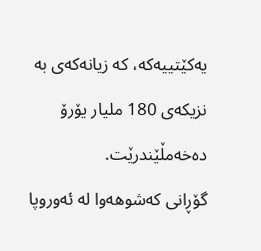یەکێتییەکە، کە زیانەکەی بە نزیکەی 180 ملیار یۆرۆ دەخەمڵێندرێت.
گۆڕانی کەشوهەوا لە ئەوروپا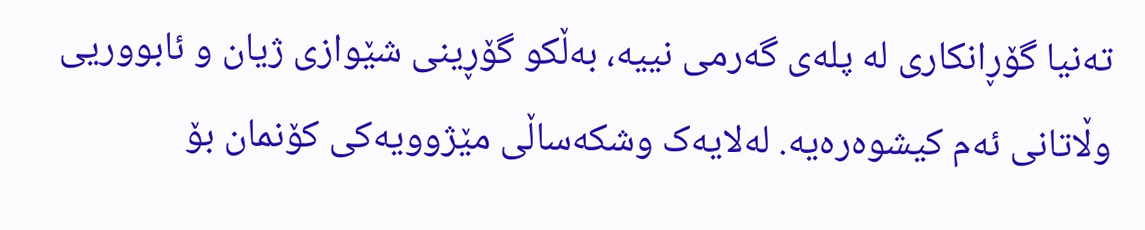تەنیا گۆڕانکاری لە پلەی گەرمی نییە، بەڵکو گۆڕینی شێوازی ژیان و ئابووریی وڵاتانی ئەم کیشوەرەیە. لەلایەک وشکەساڵی مێژوویەکی کۆنمان بۆ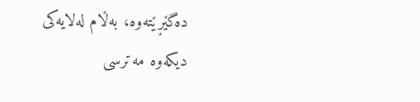دەگێڕێتەوە، بەڵام لەلایەکی دیکەوە مەترسی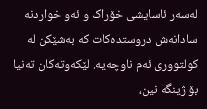لەسەر ئاسایشی خۆراک و ئەو خواردنە سادانەش دروستدەکات کە بەشێکن لە کولتووری ئەم ناوچەیە. لێکەوتەکان تەنیا بۆ ژینگە نین،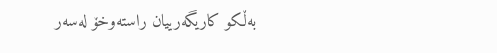بەڵکو کاریگەرییان راستەوخۆ لەسەر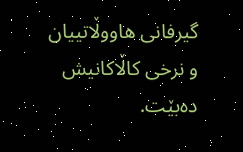گیرفانی هاووڵاتییان و نرخی کاڵاکانیش دەبێت.